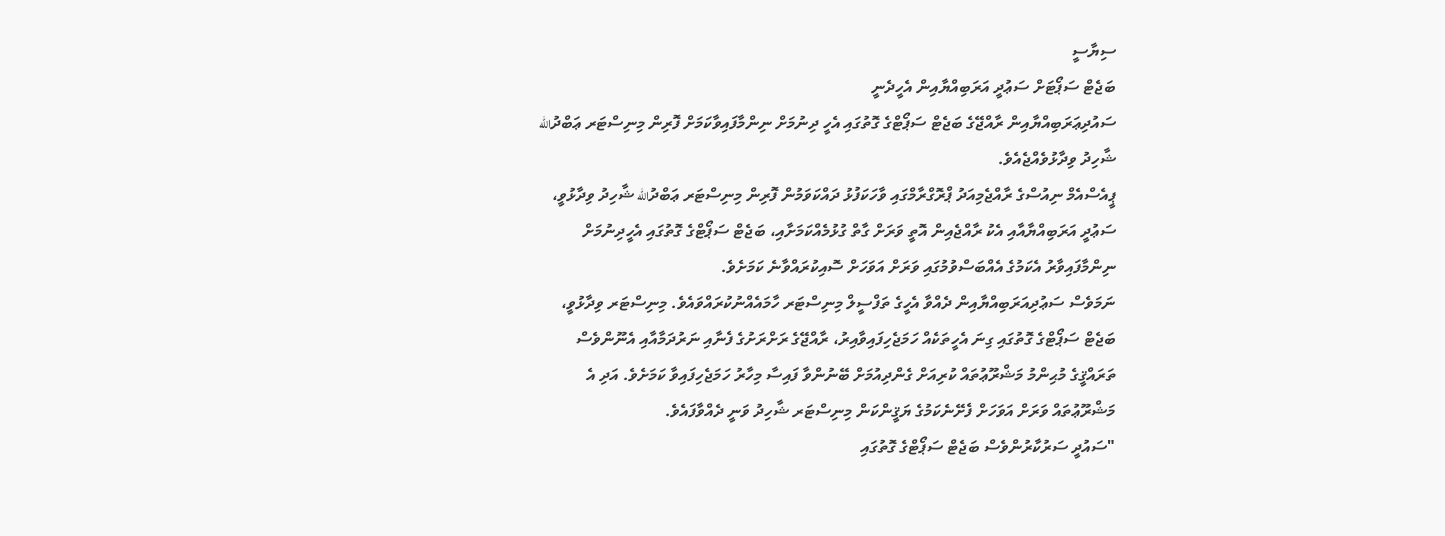ސިޔާސީ
ބަޖެޓް ސަޕޯޓަށް ސަޢުދީ އަރަބިއްޔާއިން އެހީދެނީ
ސައުދިޢަރަބިއްޔާއިން ރާއްޖޭގެ ބަޖެޓް ސަޕޯޓްގެ ގޮތުގައި އެހީ ދިނުމަށް ނިންމާފައިވާކަމަށް ފޮރިން މިނިސްޓަރ ޢަބްދުالله ޝާހިދު ވިދާޅުވެއްޖެއެވެ.
ޕީއެސްއެމް ނިއުސްގެ ރާއްޖެމިއަދު ޕްރޮގްރާމްގައި ވާހަކަފުޅު ދައްކަވަމުން ފޮރިން މިނިސްޓަރ ޢަބްދުالله ޝާހިދު ވިދާޅުވީ، ސަޢުދީ އަރަބިއްޔާއާއި އެކު ރާއްޖެއިން އޮތީ ވަރަށް ގާތް ގުޅުމެއްކަމަށާއި، ބަޖެޓް ސަޕޯޓްގެ ގޮތުގައި އެހީދިނުމަށް ނިންމާފައިވާރު އެކަމުގެ އެއްބަސްވުމުގައި ވަރަށް އަވަހަށް ސޮއިކުރައްވާނެ ކަމަށެވެ.
ނަމަވެސް ސަޢުދިއަރަބިއްޔާއިން ދެއްވާ އެހީގެ ތަފްސީލް މިނިސްޓަރ ހާމައެއްނުކުރައްވައެވެ. މިނިސްޓަރ ވިދާޅުވީ، ބަޖެޓް ސަޕޯޓްގެ ގޮތުގައި ގިނަ އެހީތަކެއް ހަމަޖެހިފައިވާއިރު، ރާއްޖޭގެ ރަށްރަށުގެ ފެނާއި ނަރުދަމާއާއި އެނޫންވެސް ތަރައްޤީގެ މުޙިންމު މަޝްރޫޢުތައް ކުރިއަށް ގެންދިއުމަށް ބޭނުންވާ ފައިސާ މިހާރު ހަމަޖެހިފައިވާ ކަމަށެވެ. އަދި އެ މަޝްރޫޢުތައް ވަރަށް އަވަހަށް ފެށޭނެކަމުގެ ޔަޤީންކަން މިނިސްޓަރ ޝާހިދު ވަނީ ދެއްވާފައެވެ.
"ސައުދީ ސަރުކާރުންވެސް ބަޖެޓް ސަޕޯޓްގެ ގޮތުގައި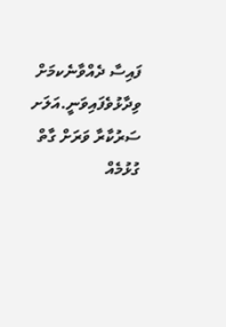ފައިސާ ދެއްވާނެކމަށް ވިދާޅުވެފައިވަނީ.އަލަށ ސަރުކާރާ ވަރަށް ގާތް ގުޅުމެއް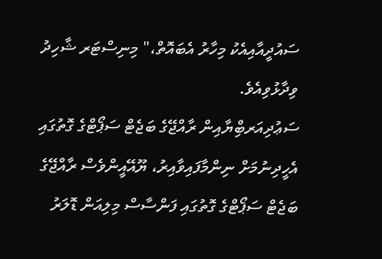ސައުދީއާއިއެކު މިހާރު އެބައޮތް،" މިނިސްޓަރ ޝާހިދު ވިދާޅުވިއެވެ.
ސަޢުދިއަރބިްޔާއިން ރާއްޖޭގެ ބަޖެޓް ސަޕޯޓްގެ ގޮތުގައި އެހީދިނުމަށް ނިންމާފައިވާއިރު، ޔޫއޭއީންވެސް ރާއްޖޭގެ ބަޖެޓް ސަޕޯޓްގެ ގޮތުގައި ފަންސާސް މިލިއަން ޑޮލަރު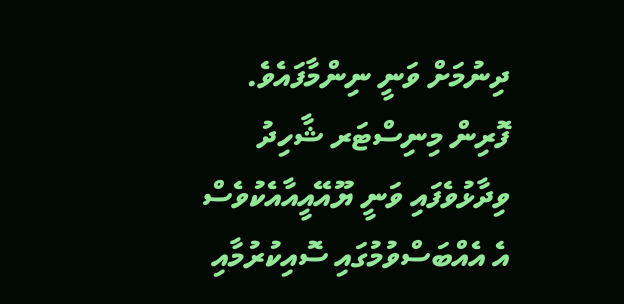ދިނުމަށް ވަނީ ނިންމާފައެވެ.
ފޮރިން މިނިސްޓަރ ޝާހިދު ވިދާޅުވެފައި ވަނީ ޔޫއޭއީއާއެކުވެސް އެ އެއްބަސްވުމުގައި ސޮއިކުރުމާއި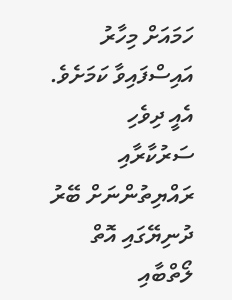ހަމައަށް މިހާރު އައިސްފައިވާ ކަމަށެވެ. އެއީ ދިވެހި ސަރުކާރާއި ރައްޔިތުންނަށް ބޭރު ދުނިޔޭގައި އޮތް ލޯތްބާއި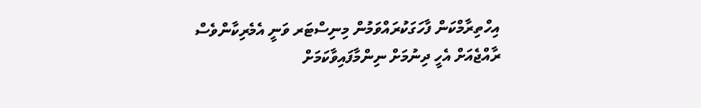އިހްތިރާމްކަން ފާހަގަކުރައްވަމުން މިނިސްޓަރ ވަނީ އެމެރިކާންވެސް ރާއްޖެއަށް އެހީ ދިނުމަށް ނިންމާފައިވާކަމަށް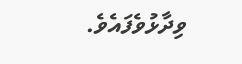ވިދާޅުވެފައެވެ.